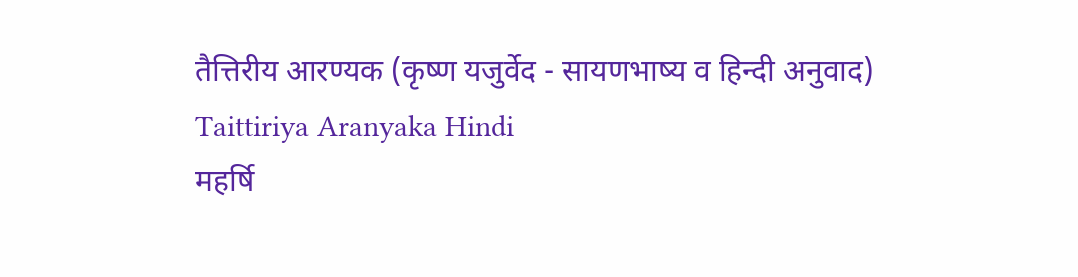तैत्तिरीय आरण्यक (कृष्ण यजुर्वेद - सायणभाष्य व हिन्दी अनुवाद)
Taittiriya Aranyaka Hindi
महर्षि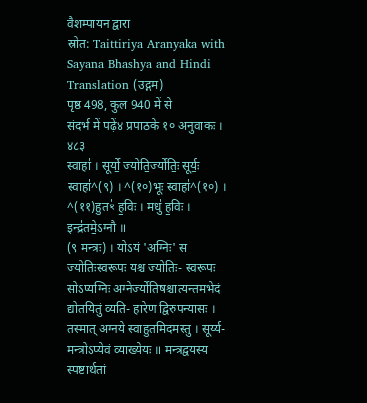वैशम्पायन द्वारा
स्रोत: Taittiriya Aranyaka with Sayana Bhashya and Hindi Translation (उद्गम)
पृष्ठ 498, कुल 940 में से
संदर्भ में पढ़ें४ प्रपाठके १० अनुवाकः । ४८३
स्वाहा॑ । सूर्यो॒ ज्योति॒र्ज्योतिः॒ सूर्यः॒ स्वाहा॑^(९) । ^(१०)भूः स्वाहा॑^(१०) । ^(११)हुतꣳ॑ ह॒विः । मधु॑ ह॒विः । इन्द्र॑तमे॒ऽग्नौ ॥
(९ मन्त्रः) । योऽयं 'अग्निः' स ज्योतिःस्वरूपः यश्च ज्योतिः- स्वरूपः सोऽप्यग्निः अग्नेर्ज्योतिषश्चात्यन्तमभेदं द्योतयितुं व्यति- हारेण द्विरुपन्यासः । तस्मात् अग्नये स्वाहुतमिदमस्तु । सूर्य्य- मन्त्रोऽप्येवं व्याख्येयः ॥ मन्त्रद्वयस्य स्पष्टार्थतां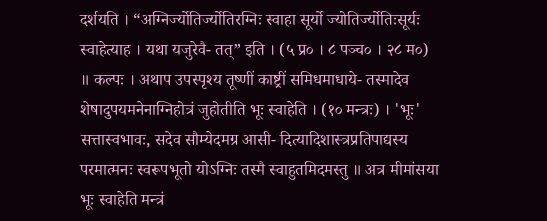दर्शयति । “अग्निर्ज्योतिर्ज्योतिरग्निः स्वाहा सूर्यो ज्योतिर्ज्योतिःसूर्यः स्वाहेत्याह । यथा यजुरेवै- तत्” इति । (५ प्र० । ८ पञ्च० । २८ म०) ॥ कल्पः । अथाप उपस्पृश्य तूष्णीं काष्ट्रीं समिधमाधाये- तस्मादेव शेषादुपयमनेनाग्निहोत्रं जुहोतीति भूः स्वाहेति । (१० मन्त्रः) । 'भूः' सत्तास्वभावः, सदेव सौम्येदमग्र आसी- दित्यादिशास्त्रप्रतिपाद्यस्य परमात्मनः स्वरूपभूतो योऽग्निः तस्मै स्वाहुतमिदमस्तु ॥ अत्र मीमांसया भूः स्वाहेति मन्त्रं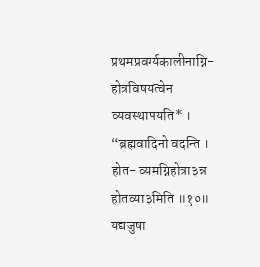प्रथमप्रवर्ग्यकालीनाग्नि- होत्रविषयत्वेन व्यवस्थापयति* । “ब्रह्मवादिनो वदन्ति । होत- व्यमग्निहोत्रा३न्न होतव्या३मिति ॥१०॥ यद्यजुषा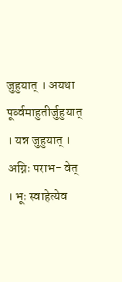जुहुयात् । अयथा पूर्व्वमाहुतीर्जुहुयात् । यन्न जुहुयात् । अग्निः पराभ- वेत् । भूः स्वाहेत्येव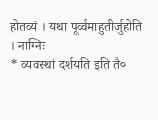होतव्यं । यथा पूर्व्वमाहुतीर्जुहोति । नाग्निः
* व्यवस्थां दर्शयति इति तै०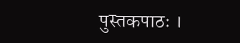पुस्तकपाठः ।